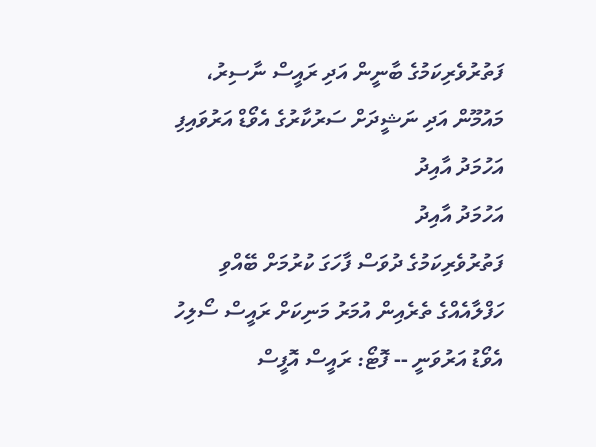ފަތުރުވެރިކަމުގެ ބާނީން އަދި ރައީސް ނާސިރު، މައުމޫން އަދި ނަޝީދަށް ސަރުކާރުގެ އެވޯޑް އަރުވައިފި
އަހުމަދު އާއިދު
އަހުމަދު އާއިދު
ފަތުރުވެރިކަމުގެ ދުވަސް ފާހަގަ ކުރުމަށް ބޭއްވި ހަފްލާއެއްގެ ތެރެއިން އުމަރު މަނިކަށް ރައީސް ސޯލިހު އެވޯޑު އަރުވަނީ -- ފޮޓޯ: ރައީސް އޮފީސް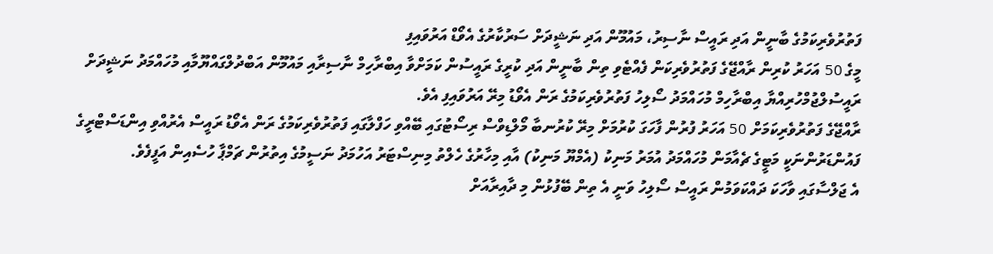ފަތުރުވެރިކަމުގެ ބާނީން އަދި ރައީސް ނާސިރު، މައުމޫން އަދި ނަޝީދަށް ސަރުކާރުގެ އެވޯޑް އަރުވައިފި
މީގެ 50 އަހަރު ކުރިން ރާއްޖޭގެ ފަތުރުވެރިކަން ފެއްޓެވި ތިން ބާނީން އަދި ކުރީގެ ރައީސުން ކަމަށްވާ އިބްރާހިމް ނާސިރާއި މައުމޫން އަބްދުލްގައްޔޫމާއި މުހައްމަދު ނަޝީދަށް ރައީސުލްޖުމްހުރިއްޔާ އިބްރާހިމް މުހައްމަދު ސޯލިހު ފަތުރުވެރިކަމުގެ ރަން އެވޯޑު މިރޭ އަރުވައިފި އެވެ.
ރާއްޖޭގެ ފަތުރުވެރިކަމަށް 50 އަހަރު ފުރުން ފާހަގަ ކުރުމަށް މިރޭ ކުރުނބާ މޯލްޑިވްސް ރިސޯޓުގައި ބޭއްވި ހަފްލާގައި ފަތުރުވެރިކަމުގެ ރަން އެވޯޑު ރައީސް އެރުއްވި އިންޑަސްޓްރީގެ ފައުންޑަރުންނަކީ މަޓީގެ ޗެއާމަން މުހައްމަދު އުމަރު މަނިކު (އެމްޔޫ މަނިކު) އާއި މިހާރުގެ ހެލްތު މިނިސްޓަރު އަހުމަދު ނަސީމުގެ އިތުރުން ޗަމްޕާ ހުސެއިން އަފީފެވެ.
އެ ޖަލްސާގައި ވާހަކަ ދައްކަވަމުން ރައީސް ސޯލިހު ވަނީ އެ ތިން ބޭފުޅުން މި ދާއިރާއަށް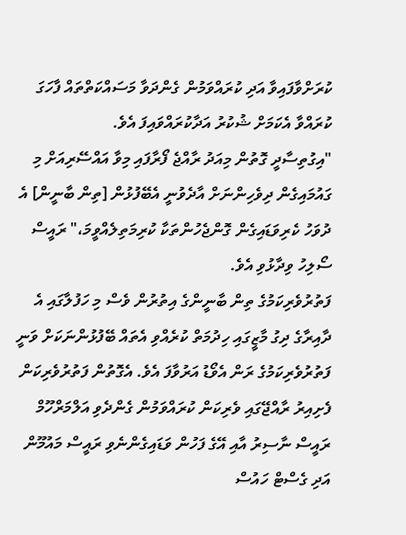ކުރަށްވާފައިވާ އަދި ކުރައްވަމުން ގެންދަވާ މަސައްކަތްތައް ފާހަގަ ކުރައްވާ އެކަމަށް ޝުކުރު އަދާކުރައްވައިފަ އެވެ.
"އިގުތިސާދީ ގޮތުން މިއަދު ރާއްޖެ ފޯރާފައި މިވާ އައްސޭރިއަށް މި ގައުމައިގެން ދިވެހިންނަށް އާދެވުނީ އެބޭފުޅުން [ތިން ބާނީން] އެ ދުވަހު ކެރިވަޑައިގެން ގޮންޖެހުންތަކާ ކުރިމަތިލެއްވީމަ،" ރައީސް ސޯލިހު ވިދާޅުވި އެވެ.
ފަތުރުވެރިކަމުގެ ތިން ބާނީންގެ އިތުރުން ވެސް މި ހަފުލާގައި އެ ދާއިރާގެ ދިގު މާޒީގައި ހިދުމަތް ކުރެއްވި އެތައް ބޭފުޅުންނަކަށް ވަނީ ފަތުރުވެރިކަމުގެ ރަން އެވޯޑު އަރުވާފަ އެވެ. އެގޮތުން ފަތުރުވެރިކަން ފެށިއިރު ރާއްޖޭގައި ވެރިކަން ކުރައްވަމުން ގެންދެވި އަލްމަރްހޫމް ރައީސް ނާސިރު އާއި އޭގެ ފަހުން ވަޑައިގެންނެވި ރައީސް މައުމޫން އަދި ގެސްޓް ހައުސް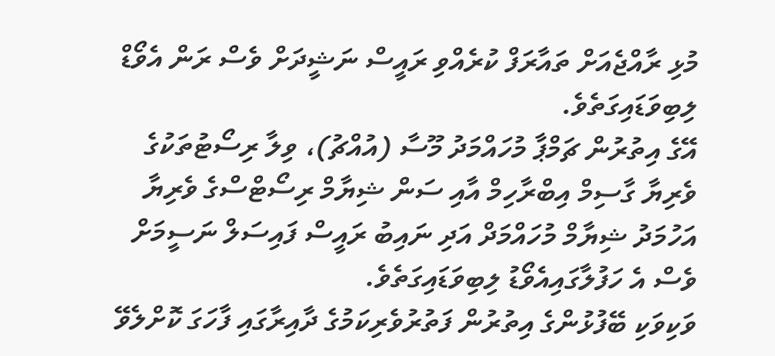މުޅި ރާއްޖެއަށް ތައާރަފް ކުރެއްވި ރައީސް ނަޝީދަށް ވެސް ރަން އެވޯޑް ލިބިވަޑައިގަތެވެ.
އޭގެ އިތުރުން ޗަމްޕާ މުހައްމަދު މޫސާ (އުއްޗު)، ވިލާ ރިސޯޓުތަކުގެ ވެރިޔާ ގާސިމް އިބްރާހިމް އާއި ސަން ޝިޔާމް ރިސޯޓްސްގެ ވެރިޔާ އަހުމަދު ޝިޔާމް މުހައްމަދް އަދި ނައިބު ރައީސް ފައިސަލް ނަސީމަށް ވެސް އެ ހަފުލާގައިއެވޯޑު ލިބިވަޑައިގަތެވެ.
ވަކިވަކި ބޭފުޅުންގެ އިތުރުން ފަތުރުވެރިކަމުގެ ދާއިރާގައި ފާހަގަ ކޮށްލެވޭ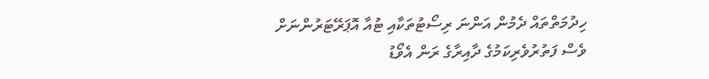ހިދުމަތްތައް ދެމުން އަންނަ ރިސޯޓުތަކާއި ޓުއާ އޮޕަރޭޓަރުންނަށް ވެސް ފަތުރުވެރިކަމުގެ ދާއިރާގެ ރަން އެވޯޑު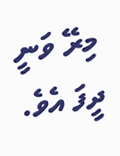މިރޭ ވަނީ ދީފަ އެވެ.